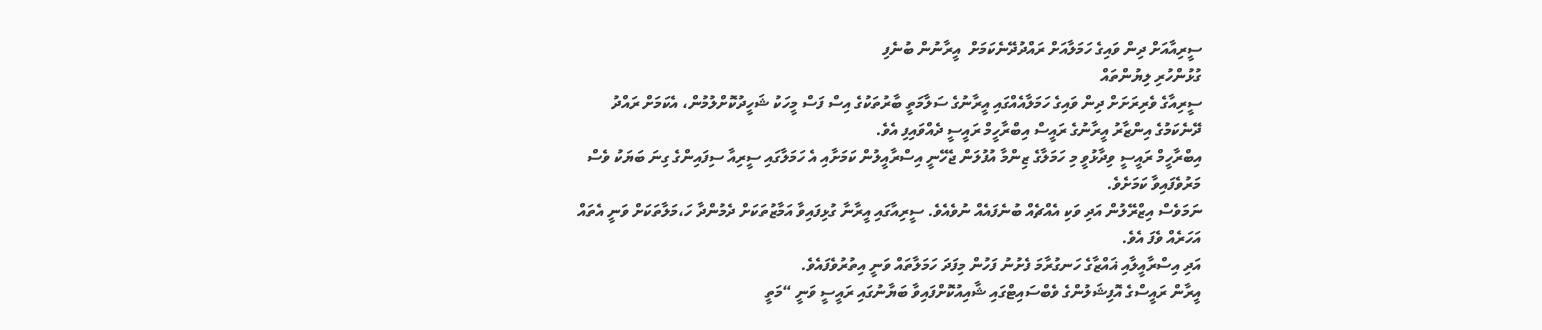ސީރިއާއަށް ދިން ވައިގެ ހަމަލާއަށް ރައްދުދޭނެކަމަށް  އީރާނުން ބުނެފި
ގުޅުންހުރި ލިޔުންތައް
ސީރިއާގެ ވެރިރަށަށް ދިން ވައިގެ ހަމަލާއެއްގައި އީރާނުގެ ސަލާމަތީ ބާރުތަކުގެ އިސް ފަސް މީހަކު ޝަހީދުކޮށްލުމުން، އެކަމަށް ރައްދު ދޭނެކަމުގެ އިންޒާރު އީރާނުގެ ރައީސް އިބްރާހީމް ރައީސީ ދެއްވައިފި އެވެ.
އިބްރާހީމް ރައީސީ ވިދާޅުވީ މި ހަމަލާގެ ޒިންމާ އުފުލަން ޖެހޭނީ އިސްރާއީލުން ކަމަށާއި އެ ހަމަލާގައި ސީރިއާ ސިފައިންގެ ގިނަ ބަޔަކު ވެސް މަރުވެފައިވާ ކަމަށެވެ.
ނަމަވެސް އިޒްރޭލުން އަދި ވަކި އެއްޗެއް ބުނެފައެއް ނުވެއެވެ. ސީރިއާގައި އީރާނާ ގުޅިފައިވާ އަމާޒުތަކަށް ދެމުންދާ ހަ،މަލާތަކަށް ވަނީ އެތައް އަހަރެއް ވެފަ އެވެ.
އަދި އިސްރާއީލާއި ޣައްޒާގެ ހަނގުރާމަ ފެށުނު ފަހުން މިފަދަ ހަމަލާތައް ވަނީ އިތުރުވެފައެވެ.
އީރާން ރައީސްގެ އޮފިޝަލުންގެ ވެބްސައިޓްގައި ޝާއިއުކޮށްފައިވާ ބަޔާނުގައި ރައީސީ ވަނީ “މަތީ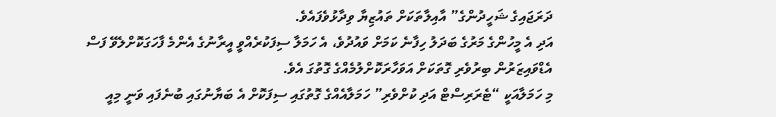ދަރަޖައިގެ ޝަހީދުންގެ” އާއިލާތަކަށް ތައުޒިޔާ ވިދާޅުވެފައެވެ.
އަދި އެ މީހުންގެ މަރުގެ ބަދަލު ހިފާނެ ކަމަށް ވައުދުވެ، އެ ހަމަލާ ސިފަކުރެއްވީ އީރާނުގެ އެންމެ ފާހަގަކޮށްލެވޭ ފަސް އެޑްވައިޒަރުން ބިރުވެރި ގޮތަކަށް އަވަހާރަކޮށްލުމެއްގެ ގޮތުގަ އެވެ.
މި ހަމަލާއަކީ “ޓެރަރިސްޓް އަދި ކުށްވެރި” ހަމަލާއެއްގެ ގޮތުގައި ސިފަކޮށް އެ ބަޔާނުގައި ބުނެފައި ވަނީ މިއީ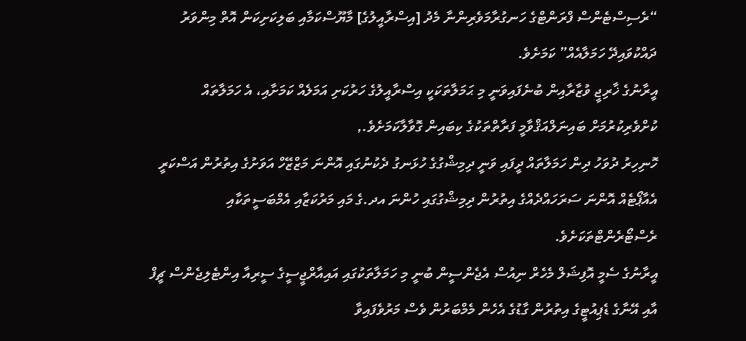“ރެސިސްޓެންސް ފްރަންޓްގެ ހަނގުރާމަވެރިންނާ މެދު [އިސްރާއީލުގެ] މާޔޫސްކަމާއި ބަލިކަށިކަން އޮތް މިންވަރު ދައްކުވައިދޭ ހަމަލާއެއް” ކަމަށެވެ.
އީރާނުގެ ޚާރިޖީ ވުޒާރާއިން ބުނެފައިވަނީ މި ޙަމަލާތަކަކީ އިސްރާއީލުގެ ހަރުކަށި އަމަލެއް ކަމަށާއި، އެ ހަމަލާތައް ކުށްވެރިކުރުމަށް ބައިނަލްއަޤްވާމީ ފަރާތްތަކުގެ ކިބައިން ގޮވާލާކަމަށެވެ.,
ހޮނިހިރު ދުވަހު ދިން ހަމަލާތައް ދީފައި ވަނީ ދިމިޝްގުގެ ހުޅަނގު ދެކުނުގައި އޮންނަ މަޒްޒޭހް އަވަށުގެ އިތުރުން އަސްކަރީ އެއާޕޯޓެއް އޮންނަ ސަރަހައްދެއްގެ އިތުރުން ދިމިޝްގުގައި ހުންނަ އދ.ގެ މައި މަރުކަޒާއި އެމްބަސީތަކާއި ރެސްޓޯރެންޓްތަކަށެވެ.
އީރާނުގެ ސެމީ އޮފިޝަލް މެހެރް ނިއުސް އެޖެންސީން ބުނީ މި ހަމަލާތަކުގައި އައިއާރްޖީސީގެ ސީރިއާ އިންޓެލިޖެންސް ޗީފް އާއި އޭނާގެ ޑެޕިއުޓީގެ އިތުރުން ގާޑުގެ އެހެން މެމްބަރުން ވެސް މަރުވެފައިވާ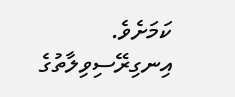ކަމަށެވެ.
އިނގިރޭސިވިލާތުގެ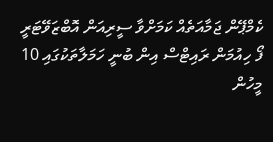ކެމްޕޭން ޖަމާއަތެއް ކަމަށްވާ ސީރިއަން އޮބްޒަވޭޓަރީ ފޯ ހިއުމަން ރައިޓްސް އިން ބުނީ ހަމަލާތަކުގައި 10 މީހުން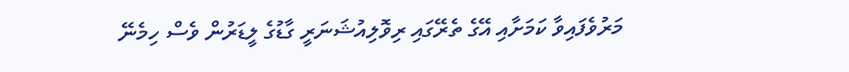މަރުވެފައިވާ ކަމަށާއި އޭގެ ތެރޭގައި ރިވޮލިއުޝަނަރީ ގާޑުގެ ލީޑަރުން ވެސް ހިމެނޭ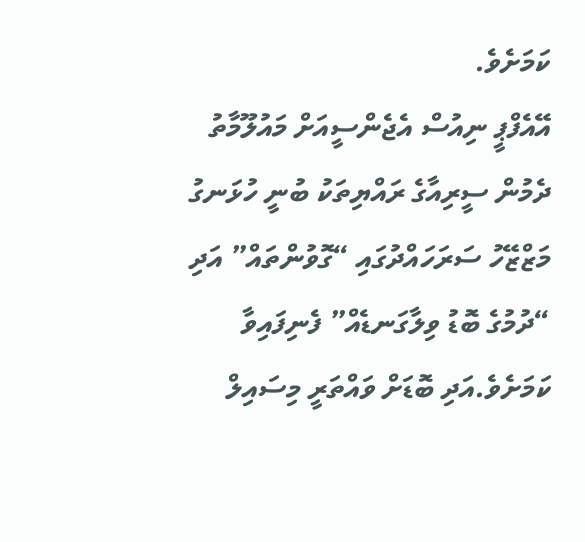ކަމަށެވެ.
އޭއެފްޕީ ނިއުސް އެޖެންސީއަށް މައުލޫމާތު ދެމުން ސީރިއާގެ ރައްޔިތަކު ބުނީ ހުޅަނގު މަޒްޒޭހު ސަރަހައްދުގައި “ގޮވުންތައް” އަދި “ދުމުގެ ބޮޑު ވިލާގަނޑެއް” ފެނިފައިވާ ކަމަށެވެ.އަދި ބޮޑަށް ވައްތަރީ މިސައިލް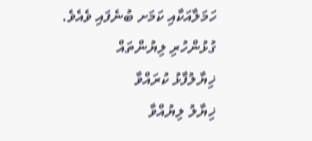ހަމަލާއަކާއި ކަމަށ ބުނެފައި ވެއެވެ.
ގުޅުންހުރި ލިޔުންތައް
ޚިޔާލުފާޅު ކުރައްވާ
ޚިޔާލު ލިޔުއްވާ